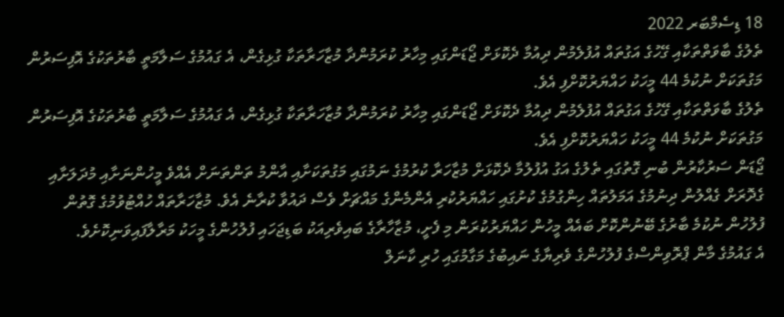18 ޑިސެމްބަރ 2022
ތެލުގެ ބާވަތްތަކާއި ގޭހުގެ އަގުތައް އުފުލެމުން ދިއުމާ ދެކޮޅަށް ޖޯޑަންގައި މިހާރު ކުރަމުންދާ މުޒާހަރާތަކާ ގުޅިގެން، އެ ގައުމުގެ ސަލާމަތީ ބާރުތަކުގެ އޮފިސަރުން މަގުތަކަށް ނުކުމެ 44 މީހަކު ހައްޔަރުކޮށްފި އެވެ.
ތެލުގެ ބާވަތްތަކާއި ގޭހުގެ އަގުތައް އުފުލެމުން ދިއުމާ ދެކޮޅަށް ޖޯޑަންގައި މިހާރު ކުރަމުންދާ މުޒާހަރާތަކާ ގުޅިގެން، އެ ގައުމުގެ ސަލާމަތީ ބާރުތަކުގެ އޮފިސަރުން މަގުތަކަށް ނުކުމެ 44 މީހަކު ހައްޔަރުކޮށްފި އެވެ.
ޖޯޑަން ސަރުކާރުން ބުނި ގޮތުގައި ތެލުގެ އަގު އުފުލުމާ ދެކޮޅަށް މުޒާހަރާ ކުރުމުގެ ނަމުގައި މަގުތަކަށާއި އާންމު ތަންތަނަށް އެއްވެ މީހުންނަށާއި މުދަލަށާއި ގެދޮރަށް ގެއްލުން ދިނުމުގެ އަމަލުތައް ހިންގުމުގެ ކުށުގައި ހައްޔަރުކުރި އެންމެންގެ މައްޗަށް ވެސް ދައުވާ ކުރާނެ އެވެ. މުޒާހަރާތައް ހުއްޓުވުމުގެ ގޮތުން ފުލުހުން ނުކުމެ ބާރުގެ ބޭނުންކޮށް ބައެއް މީހުން ހައްޔަރުކުރަން މި ފެށީ، މުޒާހާރާގެ ބައިވެރިއަކު ބަޑިޖަހައި ފުލުހުންގެ މީހަކު މަރާލާފައިވަނިކޮށެވެ.
އެ ގައުމުގެ މާން ޕްރޮވިންސްގެ ފުލުހުންގެ ވެރިޔާގެ ނައިބުގެ މަގާމުގައި ހުރި ކާނަލް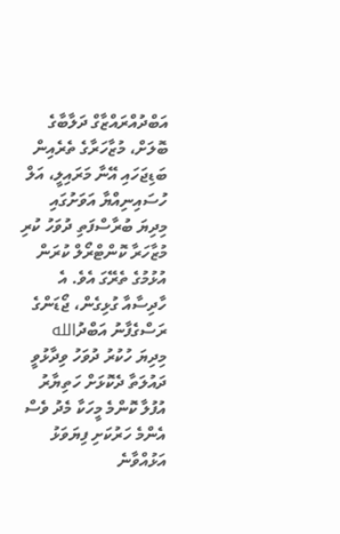އަބްދުއްރައްޒާގް ދަލާބާގެ ބޮލަށް، މުޒާހަރާގެ ތެރެއިން ބަޑިޖަހައި އޭނާ މަރައިލީ، އަލް ހުސައިނިއްޔާ އަވަށުގައި މިދިޔަ ބުރާސްފަތި ދުވަހު ކުރި މުޒާހަރާ ކޮންޓްރޯލް ކުރަން އުޅުމުގެ ތެރޭގަ އެވެ. އެ ހާދިސާއާ ގުޅިގެން، ޖޯޑަންގެ ރަސްގެފާނު އަބްދުالله މިދިޔަ ހުކުރު ދުވަހު ވިދާޅުވީ ދައުލަތާ ދެކޮޅަށް ހަތިޔާރު އުފުލާ ކޮންމެ މީހަކާ މެދު ވެސް އެންމެ ހަރުކަށި ފިޔަވަޅު އަޅުއްވާނެ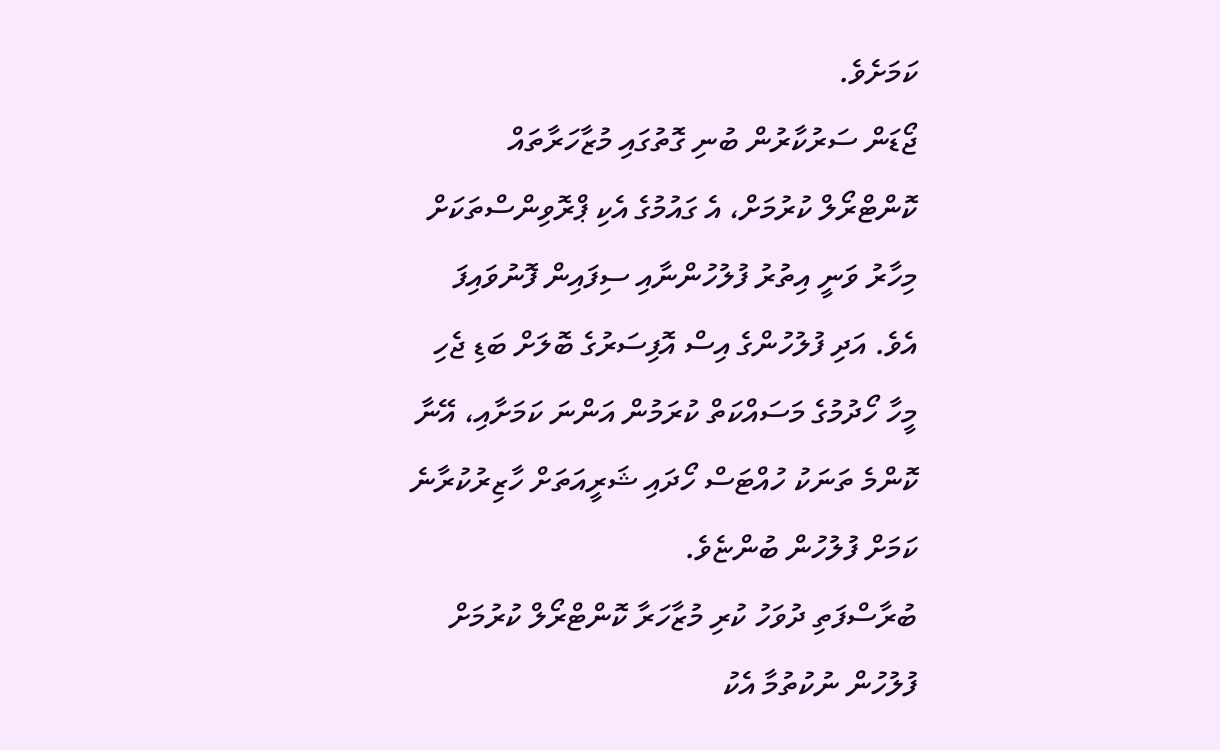ކަމަށެވެ.
ޖޯޑަން ސަރުކާރުން ބުނި ގޮތުގައި މުޒާހަރާތައް ކޮންޓްރޯލް ކުރުމަށް، އެ ގައުމުގެ އެކި ޕްރޮވިންސްތަކަށް މިހާރު ވަނީ އިތުރު ފުލުހުންނާއި ސިފައިން ފޮނުވައިފަ އެވެ. އަދި ފުލުހުންގެ އިސް އޮފިސަރުގެ ބޮލަށް ބަޑި ޖެހި މީހާ ހޯދުމުގެ މަސައްކަތް ކުރަމުން އަންނަ ކަމަށާއި، އޭނާ ކޮންމެ ތަނަކު ހުއްޓަސް ހޯދައި ޝަރީއަތަށް ހާޒިރުކުރާނެ ކަމަށް ފުލުހުން ބުންޏެވެ.
ބުރާސްފަތި ދުވަހު ކުރި މުޒާހަރާ ކޮންޓްރޯލް ކުރުމަށް ފުލުހުން ނުކުތުމާ އެކު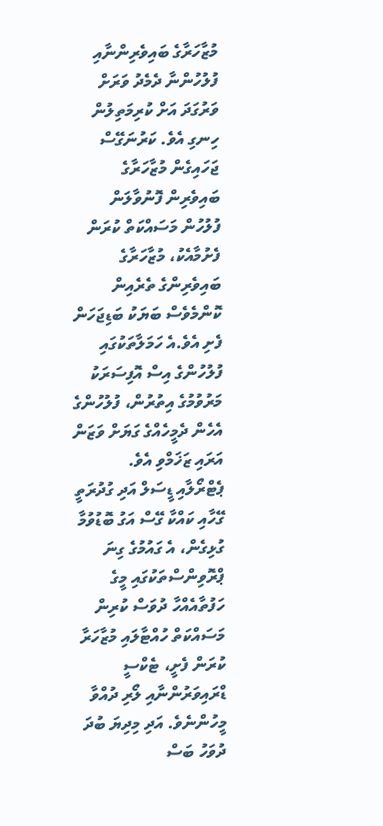މުޒާހަރާގެ ބައިވެރިންނާއި ފުލުހުންނާ ދެމެދު ވަރަށް ވަރުގަދަ އަށް ކުރިމަތިލުން ހިނގި އެވެ. ކަރުނަގޭސް ޖަހައިގެން މުޒާހަރާގެ ބައިވެރިން ފޮނުވާލަން ފުލުހުން މަސައްކަތް ކުރަން ފެށުމާއެކު، މުޒާހަރާގެ ބައިވެރިންގެ ތެރެއިން ކޮންމެވެސް ބަޔަކު ބަޑިޖަހަން ފެށި އެވެ.އެ ހަމަލާތަކުގައި ފުލުހުންގެ އިސް އޮފިސަރަކު މަރުވުމުގެ އިތުރުން، ފުލުހުންގެ އެހެން ދެމީހެއްގެ ގަޔަށް ވަޒަން އަރައި ޒަޚަމްވި އެވެ.
ޕެޓްރޯލާއި ޑީސަލް އަދި ގުދުރަތީ ގޭހާއި ކައްކާ ގޭސް އަގު ބޮޑުވުމާ ގުޅިގެން، އެ ގައުމުގެ ގިނަ ޕްރޮވިންސްތަކުގައި މީގެ ހަފުތާއެއްހާ ދުވަސް ކުރިން މަސައްކަތް ހުއްޓާލައި މުޒާހަރާ ކުރަން ފެށީ، ޓެކްސީ ޑްރައިވަރުންނާއި ލޯރި ދުއްވާ މީހުންނެވެ. އަދި މިދިޔަ ބުދަ ދުވަހު ބަސް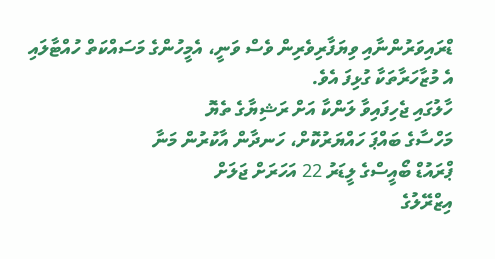ޑްރައިވަރުންނާއި ވިޔަފާރިވެރިން ވެސް ވަނީ، އެމީހުންގެ މަސައްކަތް ހުއްޓާލައި އެ މުޒާހަރާތަކާ ގުޅިފަ އެވެ.
ހާލުގައި ޖެހިފައިވާ ލަންކާ އަށް ރަޝިޔާގެ ތެޔޮ
މަހްސާގެ ބައްޕަ ހައްޔަރުކޮށް، ހަނދާން އާކުރުން މަނާ
ޕްރައުޑް ބޯއީސްގެ ލީޑަރު 22 އަހަރަށް ޖަލަށް
އިޒްރޭލުގެ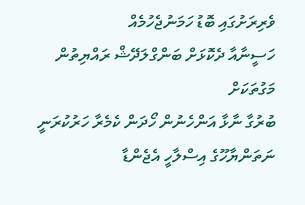ވެރިރަށުގައި ބޮޑު ހަމަނުޖެހުމެއް
ހަސީނާއާ ދެކޮޅަށް ބަންގްލަދޭޝް ރައްޔިތުން މަގުތަކަށް
ބުރުގާ ނާޅާ އަންހެނުން ހޯދަން ކެމެރާ ހަރުކުރަނީ
ނަތަންޔާހޫގެ އިސްލާހީ އެޖެންޑާ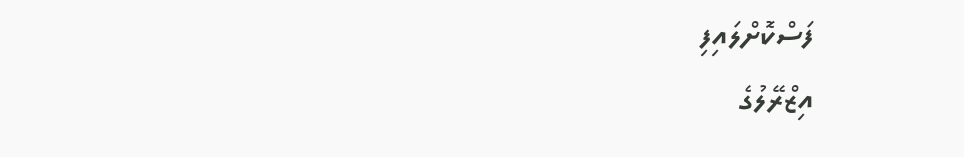ފަސްކޮށްލައިފި
އިޒްރޭލުގެ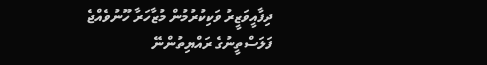ދިފާއީވަޒީރު ވަކިކުރުމުން މުޒާހަރާ ހޫނުވެއްޖެ
ފަލަސްތީނުގެ ރައްޔިތުންނޭ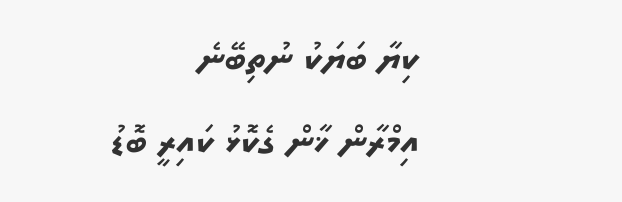ކިޔާ ބަޔަކު ނުތިބޭނެ
އިމްރާން ޚާން ގެކޮޅު ކައިރީ ބޮޑު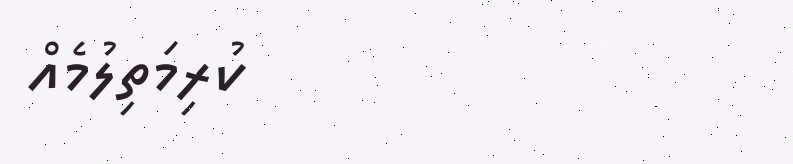ކުރިމަތިލުމެއް